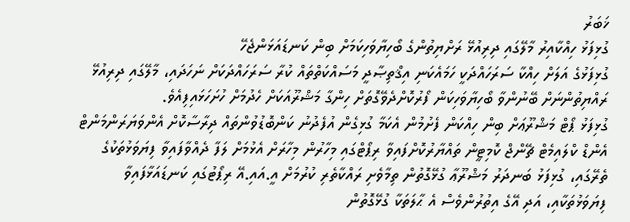ޚަބަރު
ގުޅިފަޅު ހިއްކާއިރު މާލޭގައި ދިރިއުޅޭ ރަށްޔިތުންގެ ބޯހިޔާވަހިކަމަށް ބިން ކަނޑައަޅަންޖެހޭ
ގުޅިފަޅުގެ އަލަށް ހިއްކާ ސަރަހައްދަކީ ހަމައެކަނި އިޤްތިޞާދީ މަސައްކަތްތައް ކުރާ ސަރަހައްދަކަށް ނަހަދައި، މާލޭގައި ދިރިއުޅޭ ރައްޔިތުންނަށް ބޭނުންވާ ބޯހިޔާވަހިކަން ފޯރުކޮށްދެވޭގޮތަށް ހިންގާ މަޝްރޫއަކަށް ހެދުމަށް ހުށަހަޅައިފިއެވެ.
ގުޅިފަޅު ޕޯޓް މަޝްރޫޢަށް ބިން ހިއްކަން ފެށުމުން އެކަމާ ގުޅިގެން އުފެދުނު ކަންބޮޑުވުންތައް ދިރާސާކޮށް އެންވަޔަރަންމަންޓް އެންޑް ކްލައިމެޓް ޗޭންޖް ކޮމިޓީން ތައްޔާރުކޮށްފައިވާ ރިޕޯޓްގައި މިހާރުން މިހާރަށް އެޅުމަށް ލަފާ ދެއްވާފައިވާ ފިޔަވަޅުތަކުގެ ތެރޭގައި، ގުޅިފަޅު ބަނދަރު މަޝްރޫޢާ ގުޅޭގޮތުން ތިމާވެށި ރައްކާތެރި ކުރުމަށް އީ.އައި.އޭ ރިޕޯޓުގައި ކަނޑައަޅާފައިވާ ފިޔަވަޅުތަކާއި، އަދި އޭގެ އިތުރުންވެސް އެ ޙާލަތަކާ ގުޅޭގޮތުން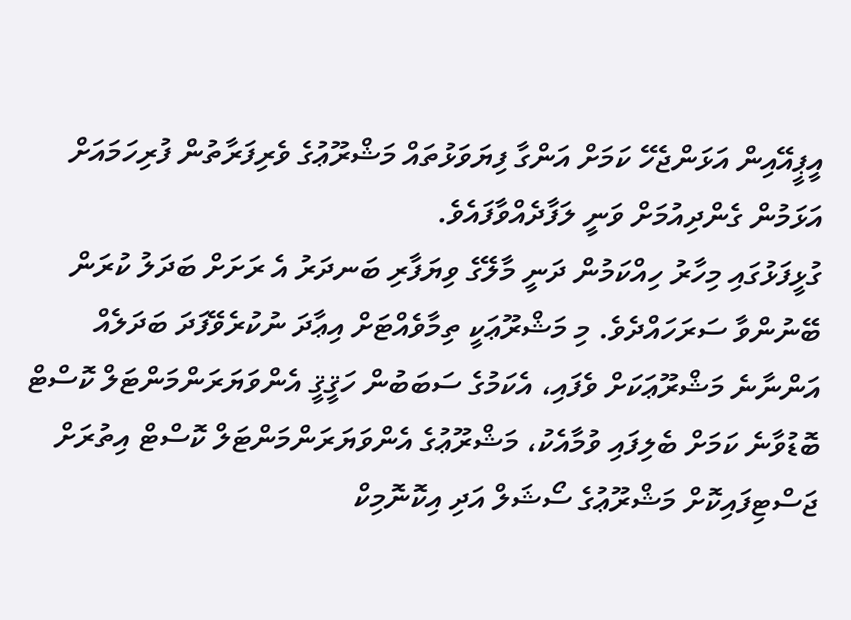އީޕީއޭއިން އަޅަންޖެހޭ ކަމަށް އަންގާ ފިޔަވަޅުތައް މަޝްރޫޢުގެ ވެރިފަރާތުން ފުރިހަމައަށް އަޅަމުން ގެންދިއުމަށް ވަނީ ލަފާދެއްވާފައެވެ.
ގުޅީފަޅުގައި މިހާރު ހިއްކަމުން ދަނީ މާލޭގެ ވިޔަފާރި ބަނދަރު އެ ރަށަށް ބަދަލު ކުރަން ބޭނުންވާ ސަރަހައްދެވެ. މި މަޝްރޫޢަކީ ތިމާވެއްޓަށް އިޢާދަ ނުކުރެވޭފަދަ ބަދަލެއް އަންނާނެ މަޝްރޫޢަކަށް ވެފައި، އެކަމުގެ ސަބަބުން ހަޤީޤީ އެންވަޔަރަންމަންޓަލް ކޮސްޓް ބޮޑުވާނެ ކަމަށް ބެލިފައި ވުމާއެކު، މަޝްރޫޢުގެ އެންވަޔަރަންމަންޓަލް ކޮސްޓް އިތުރަށް ޖަސްޓިފައިކޮށް މަޝްރޫޢުގެ ސޯޝަލް އަދި އިކޮނޮމިކް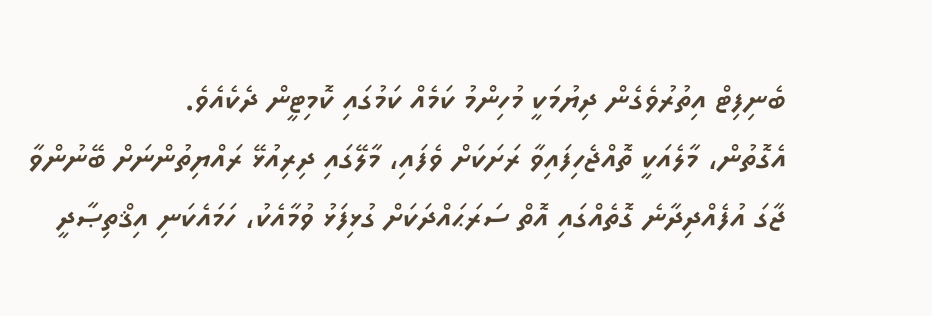ބެނިފިޓް އިތުރުވެގެން ދިޔުމަކީ މުހިންމު ކަމެއް ކަމުގައި ކޮމިޓީން ދެކެއެވެ.
އެގޮތުން، މާލެއަކީ ތޮއްޖެހިފައިވާ ރަށަކަށް ވެފައި، މާލޭގައި ދިރިއުޅޭ ރައްޔިތުންނަށް ބޭނުންވާ ޖާގަ އުފެއްދިދާނެ ގޮތެއްގައި އޮތް ސަރަޙައްދަކަށް ގުޅިފަޅު ވުމާއެކު، ހަމައެކަނި އިޤްތިޞާދީ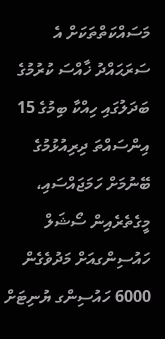މަސައްކަތްތަކަށް އެ ސަރަޙައްދު ޚާއްސަ ކުރުމުގެ ބަދަލުގައި ހިއްކާ ބިމުގެ 15 އިންސައްތަ ދިރިއުޅުމުގެ ބޭނުމަށް ހަމަޖައްސައި، މީގެތެރެއިން ސޯޝަލް ހައުސިންގއަށް މަދުވެގެން 6000 ހައުސިންގ ޔުނިޓަށް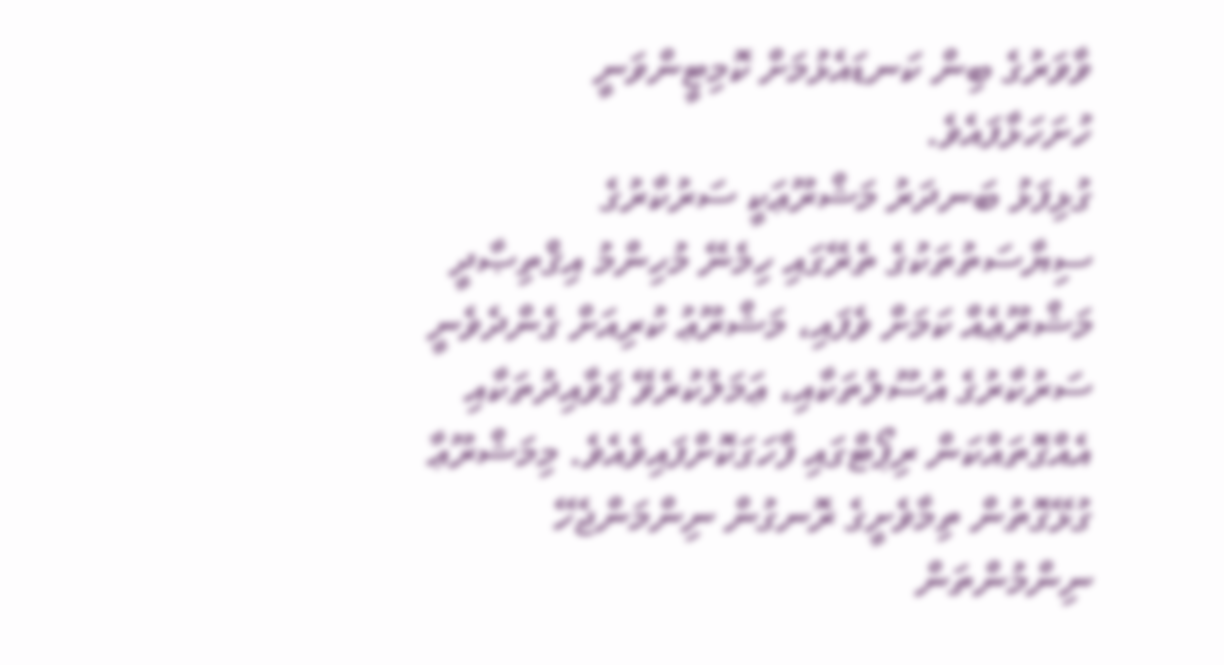ވާވަރުގެ ބިން ކަނޑައެޅުމަށް ކޮމިޓީންވަނީ ހުށަހަޅާފައެވެ.
ގުޅިފަޅު ބަނދަރު މަޝްރޫޢަކީ ސަރުކާރުގެ ސިޔާސަތުތަކުގެ ތެރޭގައި ހިމެނޭ މުހިންމު އިޤްތިޞާދީ މަޝްރޫޢެއް ކަމަށް ވެފައި، މަޝްރޫޢު ކުރިއަށް ގެންދެވެނީ ސަރުކާރުގެ އުސޫލުތަކާއި، ޢަމަލުކުރެވޭ ޤަވާއިދުތަކާއި އެއްގޮތައްކަން ރިޕޯޓްގައި ފާހަގަކޮށްފައިވެއެވެ. މިމަޝްރޫޢާ ގުޅޭގޮތުން ތިމާވެށީގެ ރޮނގުން ނިންމަންޖެހޭ ނިންމުންތަން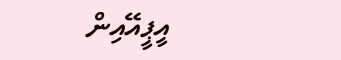އީޕީއޭއިން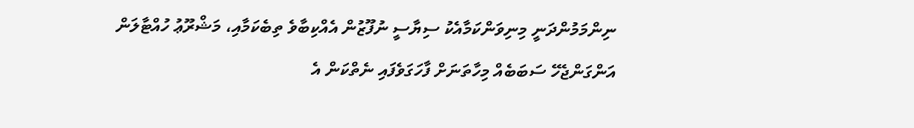ނިންމަމުންދަނީ މިނިވަންކަމާއެކު ސިޔާސީ ނުފޫޒުން އެއްކިބާވެ ތިބެކަމާއި، މަޝްރޫޢު ހުއްޓާލަން އަންގަންޖެހޭ ސަބަބެއް މިހާތަނަށް ފާހަގަވެފައި ނެތްކަން އެ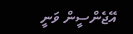އޭޖެންސީން ވަނީ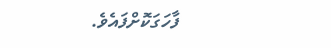ފާހަގަކޮށްފައެވެ.